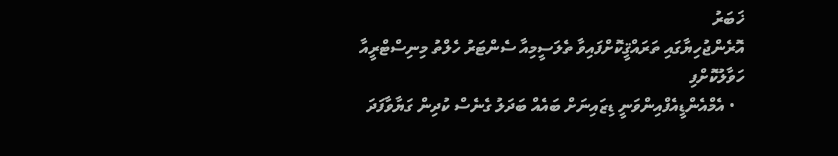ޚަބަރު
އޮރެންޖުހިޔާގައި ތަރައްޤީކޮށްފައިވާ ތެލަސީމިއާ ސެންޓަރު ހެލްތު މިނިސްޓްރީއާ ހަވާލުކޮށްފި
  • އެމްއެންޑީއެފްއިންވަނީ ޑިޒައިނަށް ބައެއް ބަދަލު ގެނެސް ކުދިން ގަޔާވާފަދަ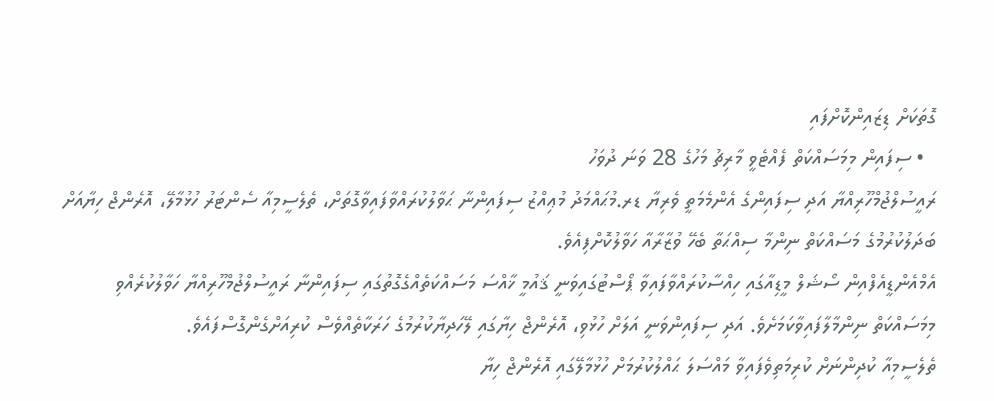ގޮތަކަށް ޑިޒައިންކޮށްފައި
  • ސިފައިން މިމަސައްކަތް ފެއްޓެވީ މާރިޗު މަހުގެ 28 ވަނަ ދުވަހު
ރައީސުލްޖުމްހޫރިއްޔާ އަދި ސިފައިންގެ އެންމެމަތީ ވެރިޔާ ޑރ.މުޙައްމަދު މުޢިއްޒު ސިފައިންނާ ޙަވާލުކުރައްވާފައިވާގޮތަށް، ތެލެސީމިއާ ސެންޓަރު ހުޅުމާލޭ، އޮރެންޖް ހިޔާއަށް ބަދަލުކުރުމުގެ މަސައްކަތް ނިންމާ ސިއްޙަތާ ބެހޭ ވުޒާރާއާ ހަވާލުކޮށްފިއެވެ.
އެމްއެންޑީއެފްއިން ސޯޝަލް މީޑިއާގައި ހިއްސާކުރައްވާފައިވާ ޕޯސްޓުގައިވަނީ ޤައުމީ ޚާއްސަ މަސައްކަތެއްގެގޮތުގައި ސިފައިންނާ ރައީސުލްޖުމްހޫރިއްޔާ ހަވާލުކުރެއްވި މިމަސައްކަތް ނިންމާލާފައިވާކަމަށެވެ. އަދި ސިފައިންވަނީ އަލަށް ހުޅުވި، އޮރެންޖް ހިޔާގައި ލޭހަދިޔާކުރުމުގެ ހަރަކާތެއްވެސް ކުރިއަށްގެންގޮސްފައެވެ.
ތެލެސީމިއާ ކުދިންނަށް ކުރިމަތިވެފައިވާ މައްސަލަ ޙައްލުކުރުމަށް ހުޅުމާލޭގައި އޮރެންޖް ހިޔާ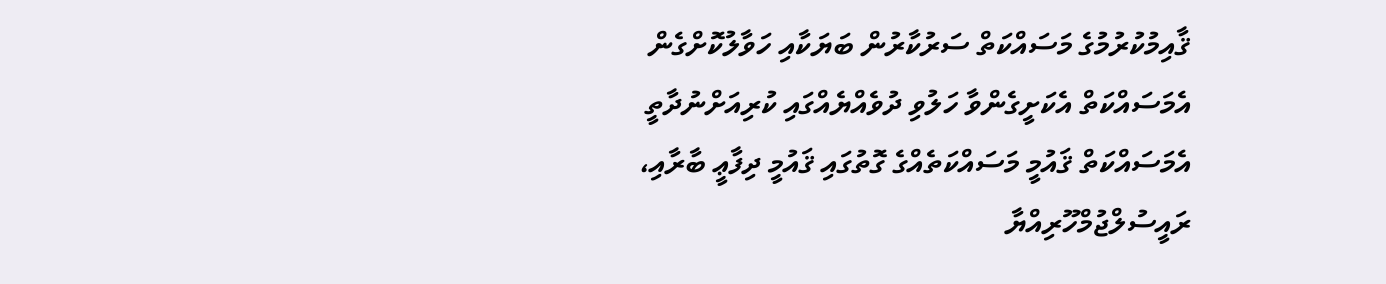ޤާއިމުކުރުމުގެ މަސައްކަތް ސަރުކާރުން ބަޔަކާއި ހަވާލުކޮށްގެން އެމަސައްކަތް އެކަށީގެންވާ ހަލުވި ދުވެއްޔެއްގައި ކުރިއަށްނުދާތީ އެމަސައްކަތް ޤައުމީ މަސައްކަތެއްގެ ގޮތުގައި ޤައުމީ ދިފާޢީ ބާރާއި، ރައީސުލްޖުމްހޫރިއްޔާ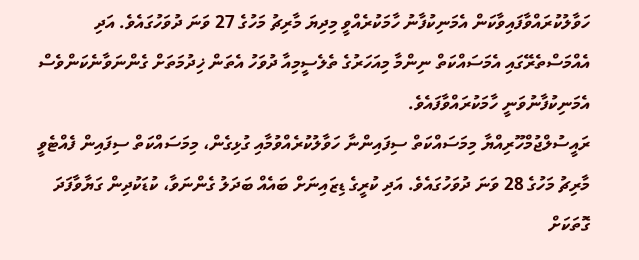ހަވާލުކުރައްވާފައިވާކަން އެމަނިކުފާނު ހާމަކުރެއްވީ މިދިޔަ މާރިޗު މަހުގެ 27 ވަނަ ދުވަހުގައެވެ. އަދި އެއްމަސްތެރޭގައި އެމަސައްކަތް ނިންމާ މިއަހަރުގެ ތެލެސީމިއާ ދުވަހު އެތަން ޚިދުމަތަށް ގެންނަވާނެކަންވެސް އެމަނިކުފާނުވަނީ ހާމަކުރައްވާފައެވެ.
ރައީސުލްޖުމްހޫރިއްޔާ މިމަސައްކަތް ސިފައިންނާ ހަވާލުކުރެއްވުމާއި ގުޅިގެން، މިމަސައްކަތް ސިފައިން ފެއްޓެވީ މާރިޗު މަހުގެ 28 ވަނަ ދުވަހުގައެވެ. އަދި ކުރީގެ ޑިޒައިނަށް ބައެއް ބަދަލު ގެންނަވާ، ކުޑަކުދިން ގަޔާވާފަދަ ގޮތަކަށް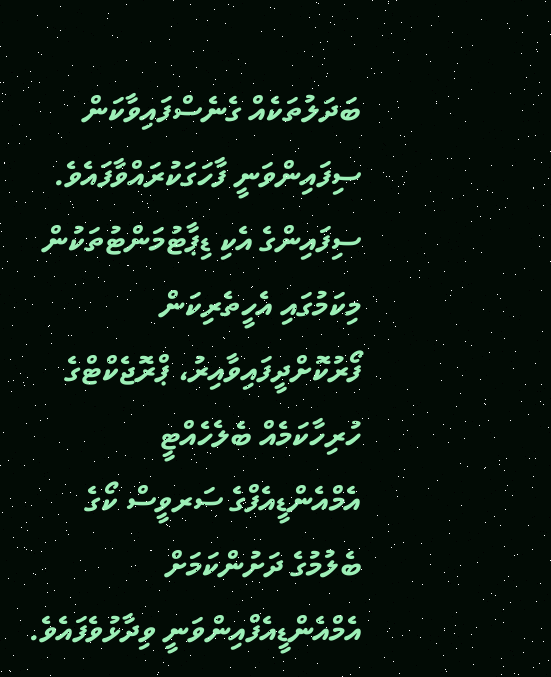ބަދަލުތަކެއް ގެނެސްފައިވާކަން ސިފައިންވަނީ ފާހަގަކުރައްވާފައެވެ. ސިފައިންގެ އެކި ޑިޕާޓުމަންޓުތަކުން މިކަމުގައި އެހީތެރިކަން ފޯރުކޮށްދީފައިވާއިރު، ޕްރޮޖެކްޓްގެ ހުރިހާކަމެއް ބެލެހެއްޓީ އެމްއެންޑީއެފްގެ ސަރވީސް ކޯގެ ބެލުމުގެ ދަށުންކަމަށް އެމްއެންޑީއެފްއިންވަނީ ވިދާޅުވެފައެވެ.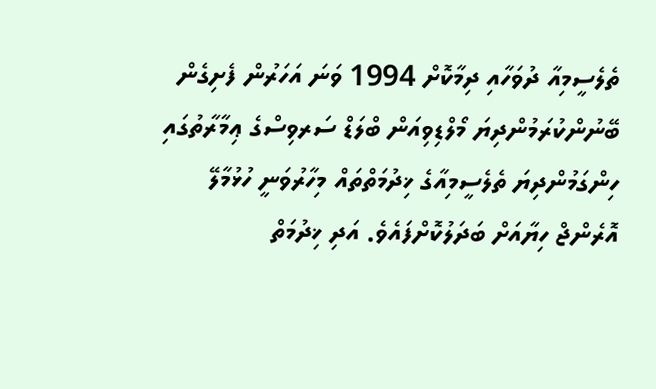ތެލެސީމިއާ ދުވަހާއި ދިމާކޮށް 1994 ވަނަ އަހަރުން ފެށިގެން ބޭނުންކުރަމުންދިޔަ މޯލްޑިވިއަން ބްލަޑް ސަރވިސްގެ ޢިމާރާތުގައި ހިންގަމުންދިޔަ ތެލެސީމިއާގެ ޚިދުމަތްތައް މިހާރުވަނީ ހުޅުމާލޭ އޮރެންޖް ހިޔާއަށް ބަދަލުކޮށްފައެވެ. އަދި ޚިދުމަތް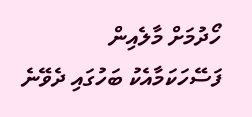ހޯދުމަށް މާލެއިން ފަސޭހަކަމާއެކު ބަހުގައި ދެވޭނެ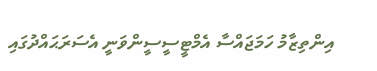އިންތިޒާމު ހަމަޖައްސާ އެމްޓީސީސީންވަނީ އެސަރަޙައްދުގައި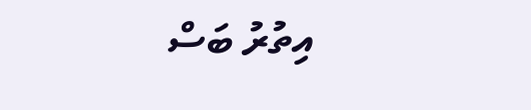އިތުރު ބަސް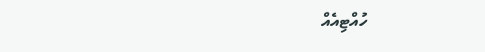ހުއްޓިއެއް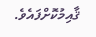ޤާއިމުކޮށްފައެވެ.